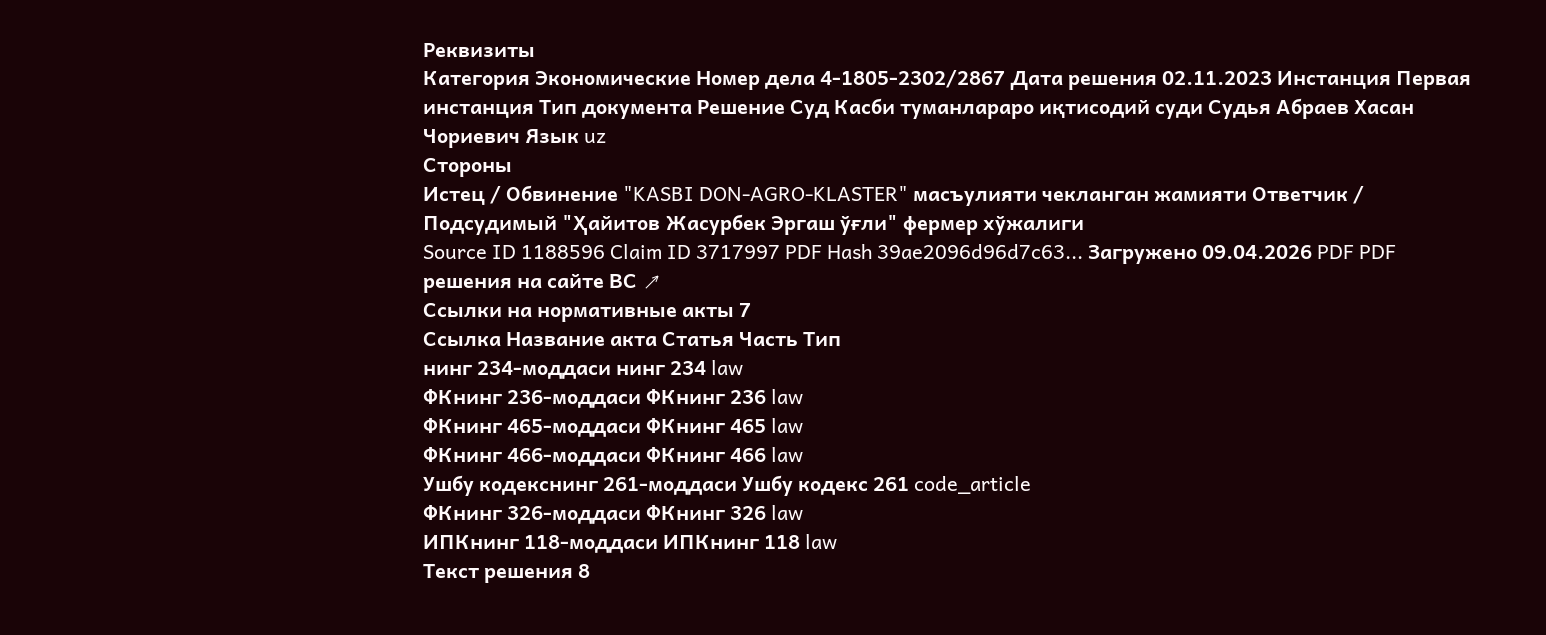Реквизиты
Категория Экономические Номер дела 4-1805-2302/2867 Дата решения 02.11.2023 Инстанция Первая инстанция Тип документа Решение Суд Касби туманлараро иқтисодий суди Судья Абраев Хасан Чориевич Язык uz
Стороны
Истец / Обвинение "KASBI DON-AGRO-KLASTER" масъулияти чекланган жамияти Ответчик / Подсудимый "Ҳайитов Жасурбек Эргаш ўғли" фермер хўжалиги
Source ID 1188596 Claim ID 3717997 PDF Hash 39ae2096d96d7c63... Загружено 09.04.2026 PDF PDF решения на сайте ВС ↗
Ссылки на нормативные акты 7
Ссылка Название акта Статья Часть Тип
нинг 234-моддаси нинг 234 law
ФКнинг 236-моддаси ФКнинг 236 law
ФКнинг 465-моддаси ФКнинг 465 law
ФКнинг 466-моддаси ФКнинг 466 law
Ушбу кодекснинг 261-моддаси Ушбу кодекс 261 code_article
ФКнинг 326-моддаси ФКнинг 326 law
ИПКнинг 118-моддаси ИПКнинг 118 law
Текст решения 8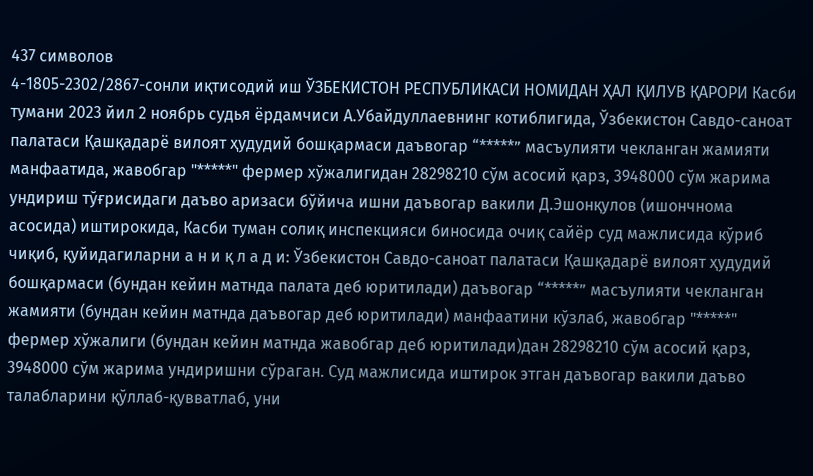437 символов
4-1805-2302/2867-сонли иқтисодий иш ЎЗБЕКИСТОН РЕСПУБЛИКАСИ НОМИДАН ҲАЛ ҚИЛУВ ҚАРОРИ Касби тумани 2023 йил 2 ноябрь судья ёрдамчиси А.Убайдуллаевнинг котиблигида, Ўзбекистон Савдо-саноат палатаси Қашқадарё вилоят ҳудудий бошқармаси даъвогар “*****” масъулияти чекланган жамияти манфаатида, жавобгар "*****" фермер хўжалигидан 28298210 сўм асосий қарз, 3948000 сўм жарима ундириш тўғрисидаги даъво аризаси бўйича ишни даъвогар вакили Д.Эшонқулов (ишончнома асосида) иштирокида, Касби туман солиқ инспекцияси биносида очиқ сайёр суд мажлисида кўриб чиқиб, қуйидагиларни а н и қ л а д и: Ўзбекистон Савдо-саноат палатаси Қашқадарё вилоят ҳудудий бошқармаси (бундан кейин матнда палата деб юритилади) даъвогар “*****” масъулияти чекланган жамияти (бундан кейин матнда даъвогар деб юритилади) манфаатини кўзлаб, жавобгар "*****" фермер хўжалиги (бундан кейин матнда жавобгар деб юритилади)дан 28298210 сўм асосий қарз, 3948000 сўм жарима ундиришни сўраган. Суд мажлисида иштирок этган даъвогар вакили даъво талабларини қўллаб-қувватлаб, уни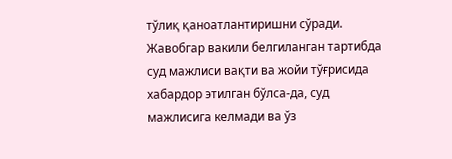тўлиқ қаноатлантиришни сўради. Жавобгар вакили белгиланган тартибда суд мажлиси вақти ва жойи тўғрисида хабардор этилган бўлса-да, суд мажлисига келмади ва ўз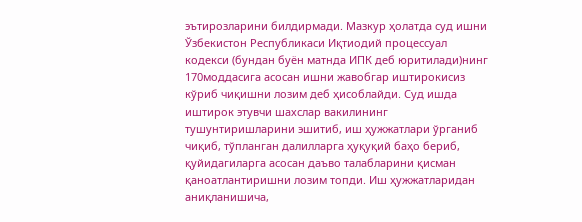эътирозларини билдирмади. Мазкур ҳолатда суд ишни Ўзбекистон Республикаси Иқтиодий процессуал кодекси (бундан буён матнда ИПК деб юритилади)нинг 170моддасига асосан ишни жавобгар иштирокисиз кўриб чиқишни лозим деб ҳисоблайди. Суд ишда иштирок этувчи шахслар вакилининг тушунтиришларини эшитиб, иш ҳужжатлари ўрганиб чиқиб, тўпланган далилларга ҳуқуқий баҳо бериб, қуйидагиларга асосан даъво талабларини қисман қаноатлантиришни лозим топди. Иш ҳужжатларидан аниқланишича,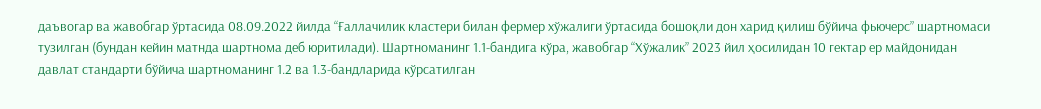даъвогар ва жавобгар ўртасида 08.09.2022 йилда “Ғаллачилик кластери билан фермер хўжалиги ўртасида бошоқли дон харид қилиш бўйича фьючерс” шартномаси тузилган (бундан кейин матнда шартнома деб юритилади). Шартноманинг 1.1-бандига кўра, жавобгар “Хўжалик” 2023 йил ҳосилидан 10 гектар ер майдонидан давлат стандарти бўйича шартноманинг 1.2 ва 1.3-бандларида кўрсатилган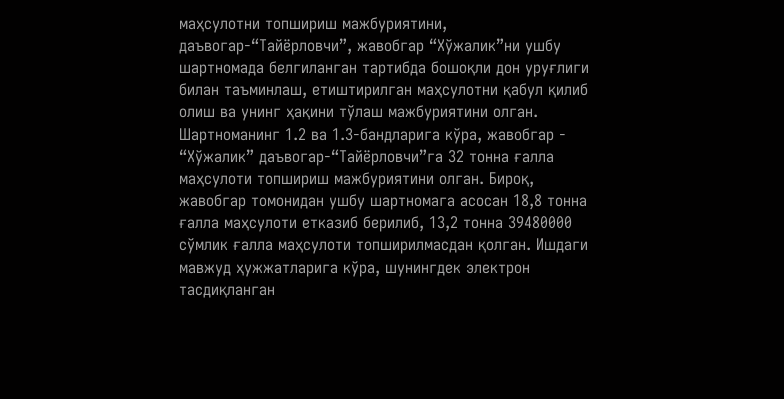маҳсулотни топшириш мажбуриятини, даъвогар-“Тайёрловчи”, жавобгар “Хўжалик”ни ушбу шартномада белгиланган тартибда бошоқли дон уруғлиги билан таъминлаш, етиштирилган маҳсулотни қабул қилиб олиш ва унинг ҳақини тўлаш мажбуриятини олган. Шартноманинг 1.2 ва 1.3-бандларига кўра, жавобгар - “Хўжалик” даъвогар-“Тайёрловчи”га 32 тонна ғалла маҳсулоти топшириш мажбуриятини олган. Бироқ, жавобгар томонидан ушбу шартномага асосан 18,8 тонна ғалла маҳсулоти етказиб берилиб, 13,2 тонна 39480000 сўмлик ғалла маҳсулоти топширилмасдан қолган. Ишдаги мавжуд ҳужжатларига кўра, шунингдек электрон тасдиқланган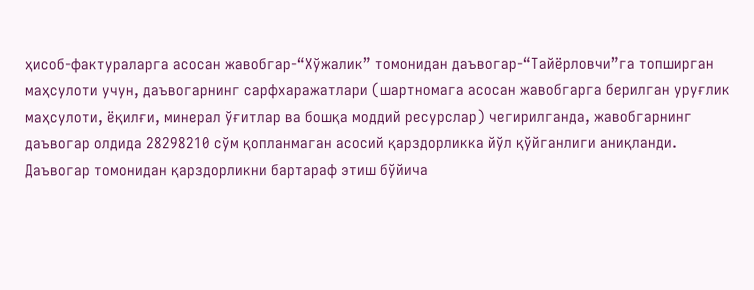ҳисоб-фактураларга асосан жавобгар-“Хўжалик” томонидан даъвогар-“Тайёрловчи”га топширган маҳсулоти учун, даъвогарнинг сарфхаражатлари (шартномага асосан жавобгарга берилган уруғлик маҳсулоти, ёқилғи, минерал ўғитлар ва бошқа моддий ресурслар) чегирилганда, жавобгарнинг даъвогар олдида 28298210 сўм қопланмаган асосий қарздорликка йўл қўйганлиги аниқланди. Даъвогар томонидан қарздорликни бартараф этиш бўйича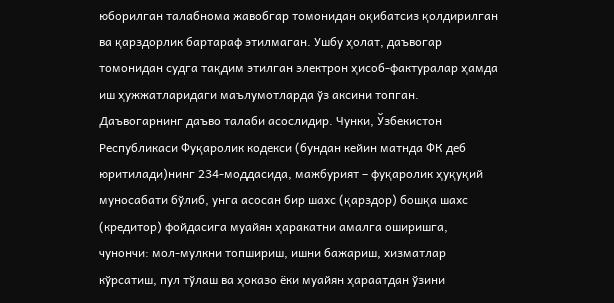юборилган талабнома жавобгар томонидан оқибатсиз қолдирилган ва қарздорлик бартараф этилмаган. Ушбу ҳолат, даъвогар томонидан судга тақдим этилган электрон ҳисоб-фактуралар ҳамда иш ҳужжатларидаги маълумотларда ўз аксини топган. Даъвогарнинг даъво талаби асослидир. Чунки, Ўзбекистон Республикаси Фуқаролик кодекси (бундан кейин матнда ФК деб юритилади)нинг 234-моддасида, мажбурият – фуқаролик ҳуқуқий муносабати бўлиб, унга асосан бир шахс (қарздор) бошқа шахс (кредитор) фойдасига муайян ҳаракатни амалга оширишга, чунончи: мол-мулкни топшириш, ишни бажариш, хизматлар кўрсатиш, пул тўлаш ва ҳоказо ёки муайян ҳараатдан ўзини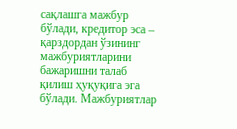сақлашга мажбур бўлади, кредитор эса – қарздордан ўзининг мажбуриятларини бажаришни талаб қилиш ҳуқуқига эга бўлади. Мажбуриятлар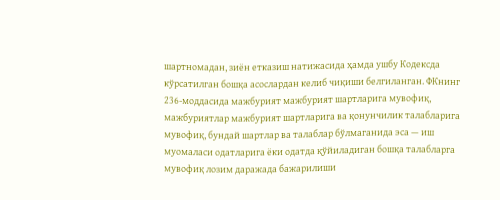шартномадан, зиён етказиш натижасида ҳамда ушбу Кодексда кўрсатилган бошқа асослардан келиб чиқиши белгиланган. ФКнинг 236-моддасида мажбурият мажбурият шартларига мувофиқ, мажбуриятлар мажбурият шартларига ва қонунчилик талабларига мувофиқ, бундай шартлар ва талаблар бўлмаганида эса — иш муомаласи одатларига ёки одатда қўйиладиган бошқа талабларга мувофиқ лозим даражада бажарилиши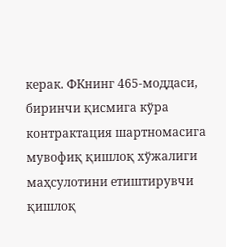керак. ФКнинг 465-моддаси, биринчи қисмига кўра контрактация шартномасига мувофиқ қишлоқ хўжалиги маҳсулотини етиштирувчи қишлоқ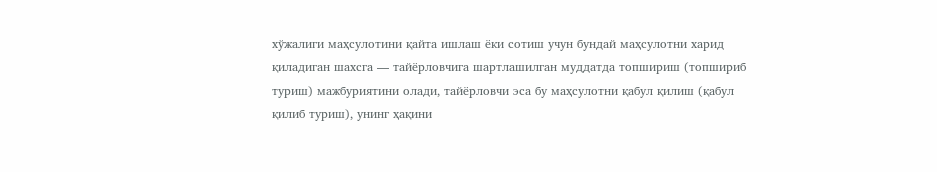хўжалиги маҳсулотини қайта ишлаш ёки сотиш учун бундай маҳсулотни харид қиладиган шахсга –– тайёрловчига шартлашилган муддатда топшириш (топшириб туриш) мажбуриятини олади, тайёрловчи эса бу маҳсулотни қабул қилиш (қабул қилиб туриш), унинг ҳақини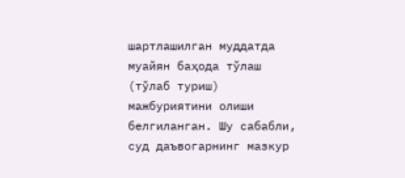шартлашилган муддатда муайян баҳода тўлаш (тўлаб туриш) мажбуриятини олиши белгиланган. Шу сабабли, суд даъвогарнинг мазкур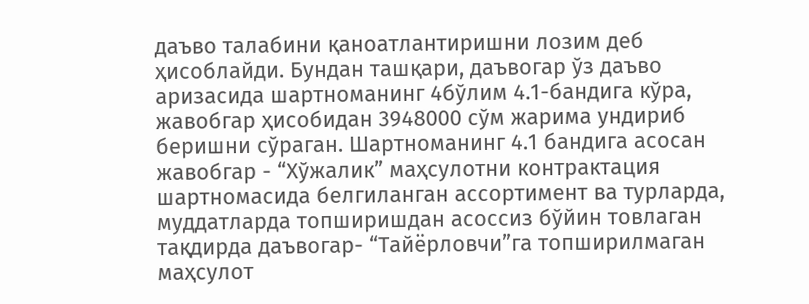даъво талабини қаноатлантиришни лозим деб ҳисоблайди. Бундан ташқари, даъвогар ўз даъво аризасида шартноманинг 4бўлим 4.1-бандига кўра, жавобгар ҳисобидан 3948000 сўм жарима ундириб беришни сўраган. Шартноманинг 4.1 бандига асосан жавобгар - “Хўжалик” маҳсулотни контрактация шартномасида белгиланган ассортимент ва турларда, муддатларда топширишдан асоссиз бўйин товлаган тақдирда даъвогар- “Тайёрловчи”га топширилмаган маҳсулот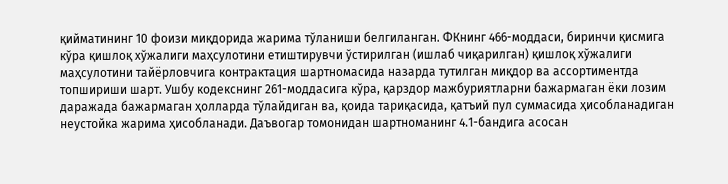қийматининг 10 фоизи миқдорида жарима тўланиши белгиланган. ФКнинг 466-моддаси, биринчи қисмига кўра қишлоқ хўжалиги маҳсулотини етиштирувчи ўстирилган (ишлаб чиқарилган) қишлоқ хўжалиги маҳсулотини тайёрловчига контрактация шартномасида назарда тутилган миқдор ва ассортиментда топшириши шарт. Ушбу кодекснинг 261-моддасига кўра, қарздор мажбуриятларни бажармаган ёки лозим даражада бажармаган ҳолларда тўлайдиган ва, қоида тариқасида, қатъий пул суммасида ҳисобланадиган неустойка жарима ҳисобланади. Даъвогар томонидан шартноманинг 4.1-бандига асосан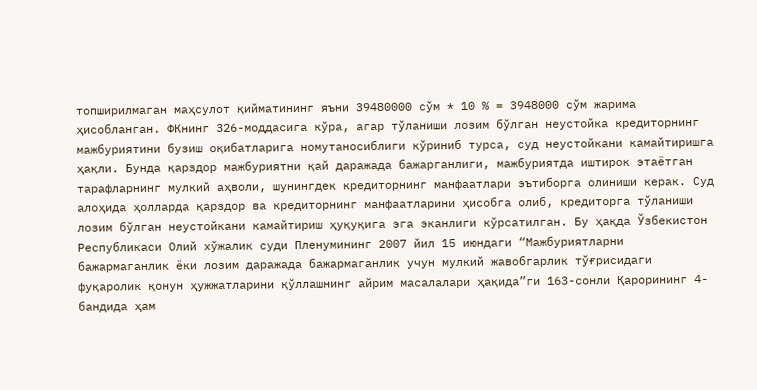топширилмаган маҳсулот қийматининг яъни 39480000 сўм * 10 % = 3948000 сўм жарима ҳисобланган. ФКнинг 326-моддасига кўра, агар тўланиши лозим бўлган неустойка кредиторнинг мажбуриятини бузиш оқибатларига номутаносиблиги кўриниб турса, суд неустойкани камайтиришга ҳақли. Бунда қарздор мажбуриятни қай даражада бажарганлиги, мажбуриятда иштирок этаётган тарафларнинг мулкий аҳволи, шунингдек кредиторнинг манфаатлари эътиборга олиниши керак. Суд алоҳида ҳолларда қарздор ва кредиторнинг манфаатларини ҳисобга олиб, кредиторга тўланиши лозим бўлган неустойкани камайтириш ҳуқуқига эга эканлиги кўрсатилган. Бу ҳақда Ўзбекистон Республикаси Олий хўжалик суди Пленумининг 2007 йил 15 июндаги “Мажбуриятларни бажармаганлик ёки лозим даражада бажармаганлик учун мулкий жавобгарлик тўғрисидаги фуқаролик қонун ҳужжатларини қўллашнинг айрим масалалари ҳақида”ги 163-сонли Қарорининг 4-бандида ҳам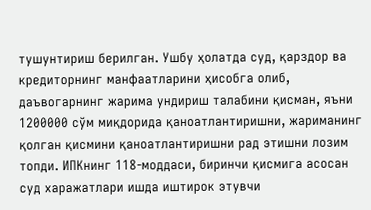тушунтириш берилган. Ушбу ҳолатда суд, қарздор ва кредиторнинг манфаатларини ҳисобга олиб, даъвогарнинг жарима ундириш талабини қисман, яъни 1200000 сўм миқдорида қаноатлантиришни, жариманинг қолган қисмини қаноатлантиришни рад этишни лозим топди. ИПКнинг 118-моддаси, биринчи қисмига асосан суд харажатлари ишда иштирок этувчи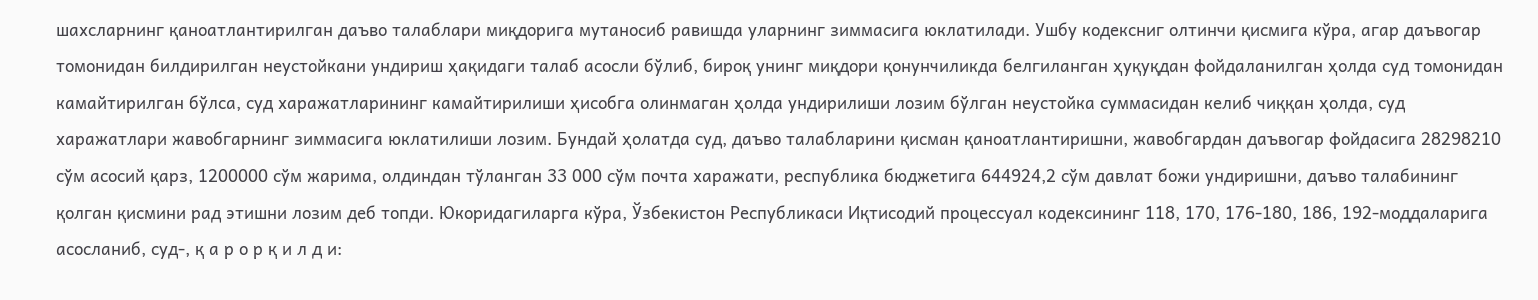шахсларнинг қаноатлантирилган даъво талаблари миқдорига мутаносиб равишда уларнинг зиммасига юклатилади. Ушбу кодексниг олтинчи қисмига кўра, агар даъвогар томонидан билдирилган неустойкани ундириш ҳақидаги талаб асосли бўлиб, бироқ унинг миқдори қонунчиликда белгиланган ҳуқуқдан фойдаланилган ҳолда суд томонидан камайтирилган бўлса, суд харажатларининг камайтирилиши ҳисобга олинмаган ҳолда ундирилиши лозим бўлган неустойка суммасидан келиб чиққан ҳолда, суд харажатлари жавобгарнинг зиммасига юклатилиши лозим. Бундай ҳолатда суд, даъво талабларини қисман қаноатлантиришни, жавобгардан даъвогар фойдасига 28298210 сўм асосий қарз, 1200000 сўм жарима, олдиндан тўланган 33 000 сўм почта харажати, республика бюджетига 644924,2 сўм давлат божи ундиришни, даъво талабининг қолган қисмини рад этишни лозим деб топди. Юкоридагиларга кўра, Ўзбекистон Республикаси Иқтисодий процессуал кодексининг 118, 170, 176-180, 186, 192-моддаларига асосланиб, суд-, қ а р о р қ и л д и: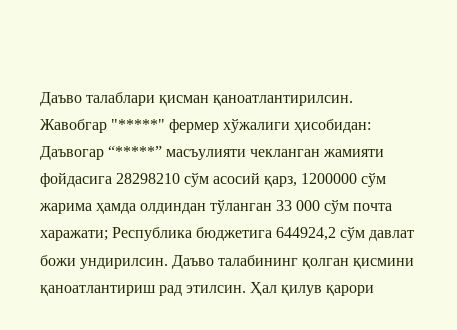Даъво талаблари қисман қаноатлантирилсин. Жавобгар "*****" фермер хўжалиги ҳисобидан: Даъвогар “*****” масъулияти чекланган жамияти фойдасига 28298210 сўм асосий қарз, 1200000 сўм жарима ҳамда олдиндан тўланган 33 000 сўм почта харажати; Республика бюджетига 644924,2 сўм давлат божи ундирилсин. Даъво талабининг қолган қисмини қаноатлантириш рад этилсин. Ҳал қилув қарори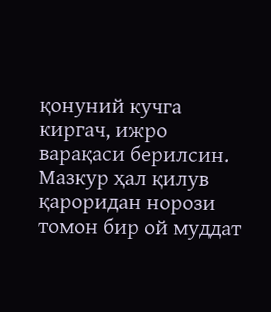қонуний кучга киргач, ижро варақаси берилсин. Мазкур ҳал қилув қароридан норози томон бир ой муддат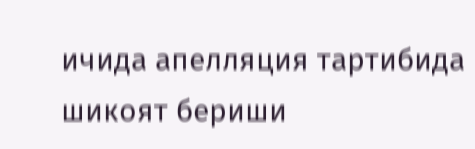ичида апелляция тартибида шикоят бериши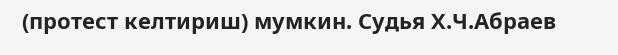(протест келтириш) мумкин. Судья Х.Ч.Абраев